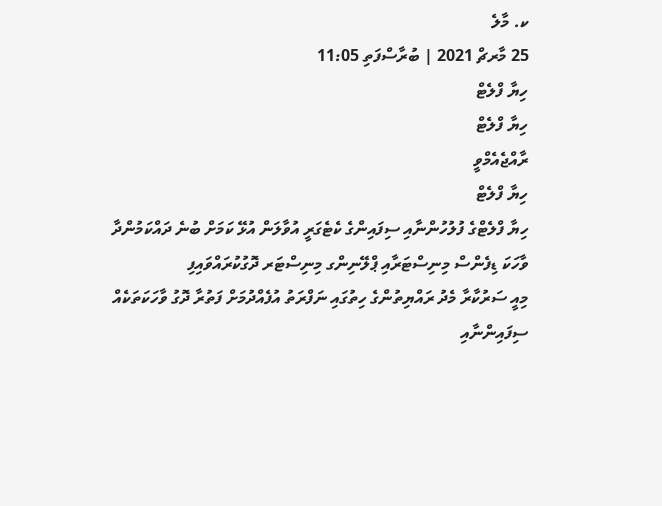ކ. މާލެ
25 މާރޗް 2021 | ބުރާސްފަތި 11:05
ހިޔާ ފްލެޓް
ހިޔާ ފްލެޓް
ރާއްޖެއެމްވީ
ހިޔާ ފްލެޓް
ހިޔާ ފްލެޓްގެ ފުލުހުންނާއި ސިފައިންގެ ކެޓެގަރީ އުވާލަން އުޅޭ ކަމަށް ބުނެ ދައްކަމުންދާ ވާހަކަ ޑިފެންސް މިނިސްޓަރާއި ޕްލޭނިންގ މިނިސްޓަރ ދޮގުކުރައްވައިފި
މިއީ ސަރުކާރާ މެދު ރައްޔިތުންގެ ހިތުގައި ނަފްރަތު އުފެއްދުމަށް ފަތުރާ ދޮގު ވާހަކަތަކެއް
ސިފައިންނާއި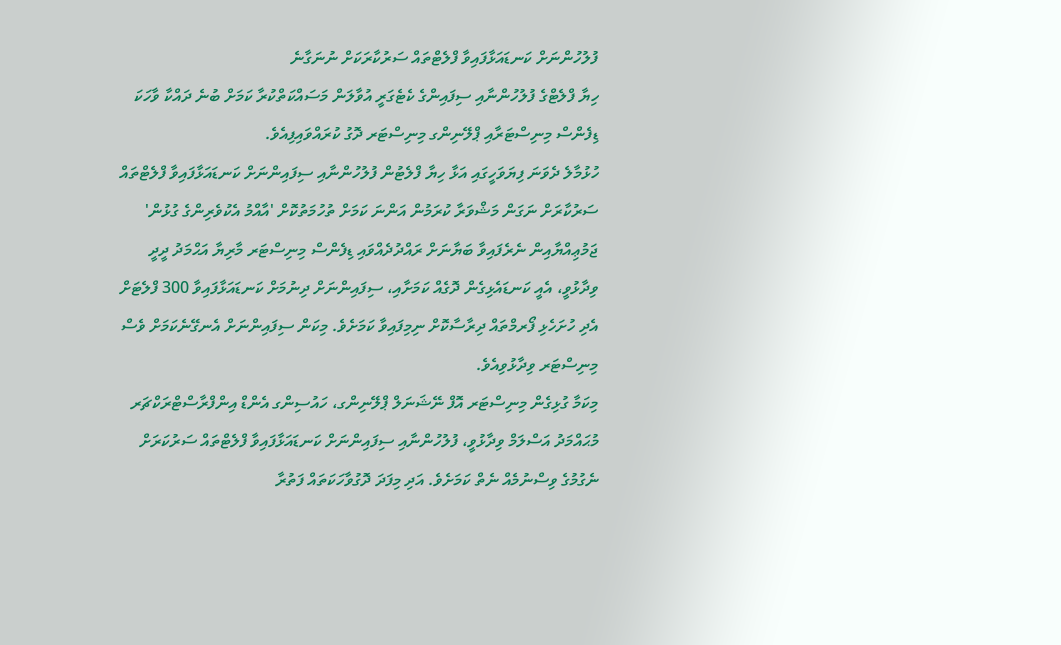ފުލުހުންނަށް ކަނޑައަޅާފައިވާ ފްލެޓްތައް ސަރުކާރަކަށް ނުނަގާނެ
ހިޔާ ފްލެޓްގެ ފުލުހުންނާއި ސިފައިންގެ ކެޓެގަރީ އުވާލަން މަސައްކަތްކުރާ ކަމަށް ބުނެ ދައްކާ ވާހަކަ ޑިފެންސް މިނިސްޓަރާއި ޕްލޭނިންގ މިނިސްޓަރ ދޮގު ކުރައްވައިފިއެވެ.
ހުޅުމާލެ ދެވަނަ ފިޔަވަހީގައި އަޅާ ހިޔާ ފްލެޓުން ފުލުހުންނާއި ސިފައިންނަށް ކަނޑައަޅާފައިވާ ފްލެޓްތައް ސަރުކާރަށް ނަގަން މަޝްވަރާ ކުރަމުން އަންނަ ކަމަށް ތުހުމަތުކޮށް 'އާއްމު އެކުވެރިންގެ ގުޅުން' ޖަމުޢިއްޔާއިން ނެރެފައިވާ ބަޔާނަށް ރައްދުދެއްވައި ޑިފެންސް މިނިސްޓަރ މާރިޔާ އަޙްމަދު ދީދީ ވިދާޅުވީ، އެއީ ކަނޑައެޅިގެން ދޮގެއް ކަމަށާއި، ސިފައިންނަށް ދިނުމަށް ކަނޑައަޅާފައިވާ 300 ފްލެޓަށް އެދި ހުށަހެޅި ފޯރމްތައް ދިރާސާކޮށް ނިމިފައިވާ ކަމަށެވެ. މިކަން ސިފައިންނަށް އެނގޭނެކަމަށް ވެސް މިނިސްޓަރ ވިދާޅުވިއެވެ.
މިކަމާ ގުޅިގެން މިނިސްޓަރ އޮފް ނޭޝަނަލް ޕްލޭނިންގ، ހައުސިންގ އެންޑް އިންފްރާސްޓްރަކްޗަރ މުޙައްމަދު އަސްލަމް ވިދާޅުވީ، ފުލުހުންނާއި ސިފައިންނަށް ކަނޑައަޅާފައިވާ ފްލެޓްތައް ސަރުކަރަށް ނެގުމުގެ ވިސްނުމެއް ނެތް ކަމަށެވެ. އަދި މިފަދަ ދޮގުވާހަކަތައް ފަތުރާ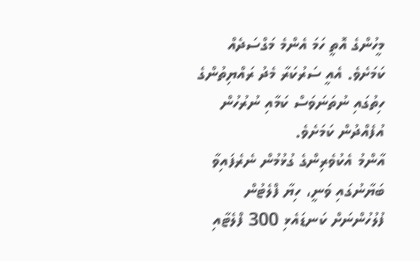މީހުންގެ އޮތީ ހަމަ އެންމެ މަގްސަދެއް ކަމަށެވެ. އެއީ ސަރުކަރާ މެދު ރައްޔިތުންގެ ހިތުގައި ނުތަނަވަސް ކަމާއި ނުރުހުން އުފެއްދުން ކަމަށެވެ.
އާންމު އެކުވެރިންގެ ގުޅުމުން ނެރެފައިވާ ބަޔާނުގައި ވަނީ، ހިޔާ ފްލެޓުން ފުލުހުންނަށް ކަނޑައެޅި 300 ފްލެޓާއި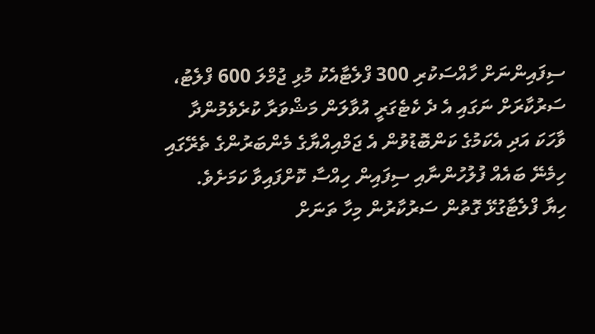ސިފައިންނަށް ހާއްސަކުރި 300 ފްލެޓާއެކު މުޅި ޖުމްލަ 600 ފްލެޓު، ސަރުކާރަށް ނަގައި އެ ދެ ކެޓެގަރީ އުވާލަން މަޝްވަރާ ކުރެވެމުންދާ ވާހަކަ އަދި އެކަމުގެ ކަންބޮޑުވުން އެ ޖަމްއިއްޔާގެ މެންބަރުންގެ ތެރޭގައި ހިމެނޭ ބައެއް ފުލުހުންނާއި ސިފައިން ހިއްސާ ކޮށްފައިވާ ކަމަށެވެ.
ހިޔާ ފްލެޓާގުޅޭ ގޮތުން ސަރުކާރުން މިހާ ތަނަށް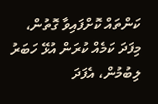ކަންތައް ކޮށްފައިވާ ގޮތުން، މިފަދަ ކަމެއް ކުރަން އުޅޭ ހަބަރު ލިބުމުން، އެފަދަ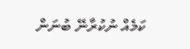ކަމެއް ނުކުރާނޭ ބުނަން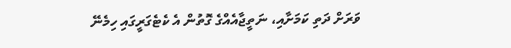ވަރަށް ދަތި ކަމަށާއި، ނަތީޖާއެއްގެ ގޮތުން އެ ކެޓެގަރީގައި ހިމެނޭ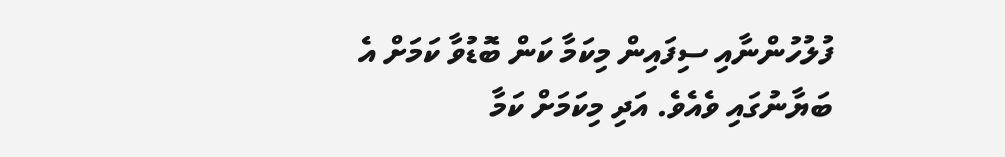ފުލުހުންނާއި ސިފައިން މިކަމާ ކަން ބޮޑުވާ ކަމަށް އެ ބަޔާނުގައި ވެއެވެ. އަދި މިކަމަށް ކަމާ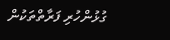ގުޅުންހުރި ފަރާތްތަކުން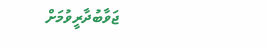ޖަވާބުދާރީވުމަށް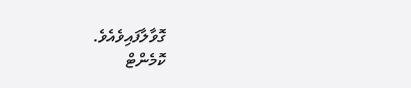ގޮވާލާފައިވެއެވެ.
ކޮމެންޓް